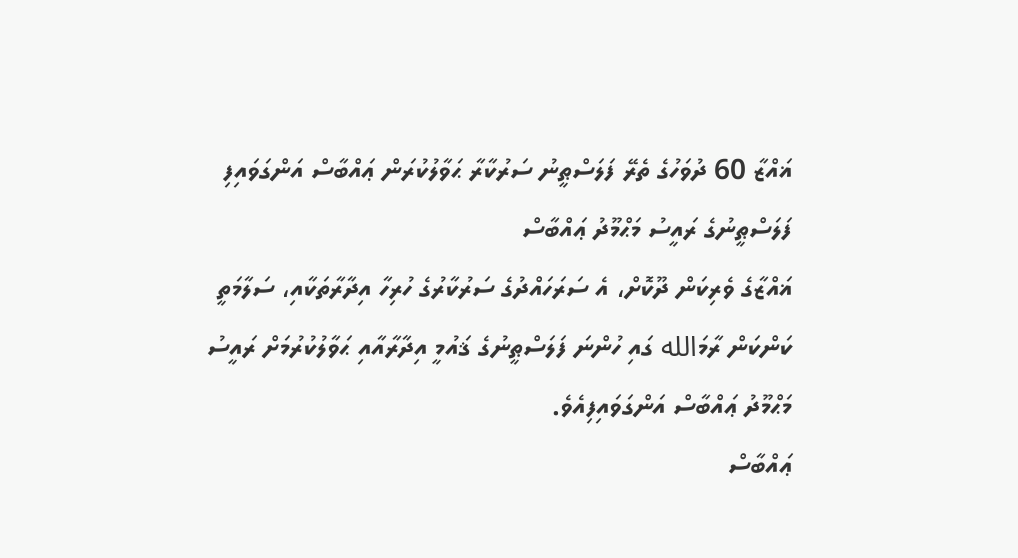ޣައްޒާ 60 ދުވަހުގެ ތެރޭ ފަލަސްޠީނު ސަރުކާރާ ޙަވާލުކުރަން ޢައްބާސް އަންގަވައިފި
ފަލަސްޠީނުގެ ރައީސު މަޙްމޫދު ޢައްބާސް
ޣައްޒާގެ ވެރިކަން ދޫކޮށް، އެ ސަރަހައްދުގެ ސަރުކާރުގެ ހުރިހާ އިދާރާތަކާއި، ސަލާމަތީ ކަންކަން ރާމަالله ގައި ހުންނަ ފަލަސްޠީނުގެ ޤައުމީ އިދާރާއާއި ޙަވާލުކުރުމަށް ރައީސު މަޙްމޫދު ޢައްބާސް އަންގަވައިފިއެވެ.
ޢައްބާސް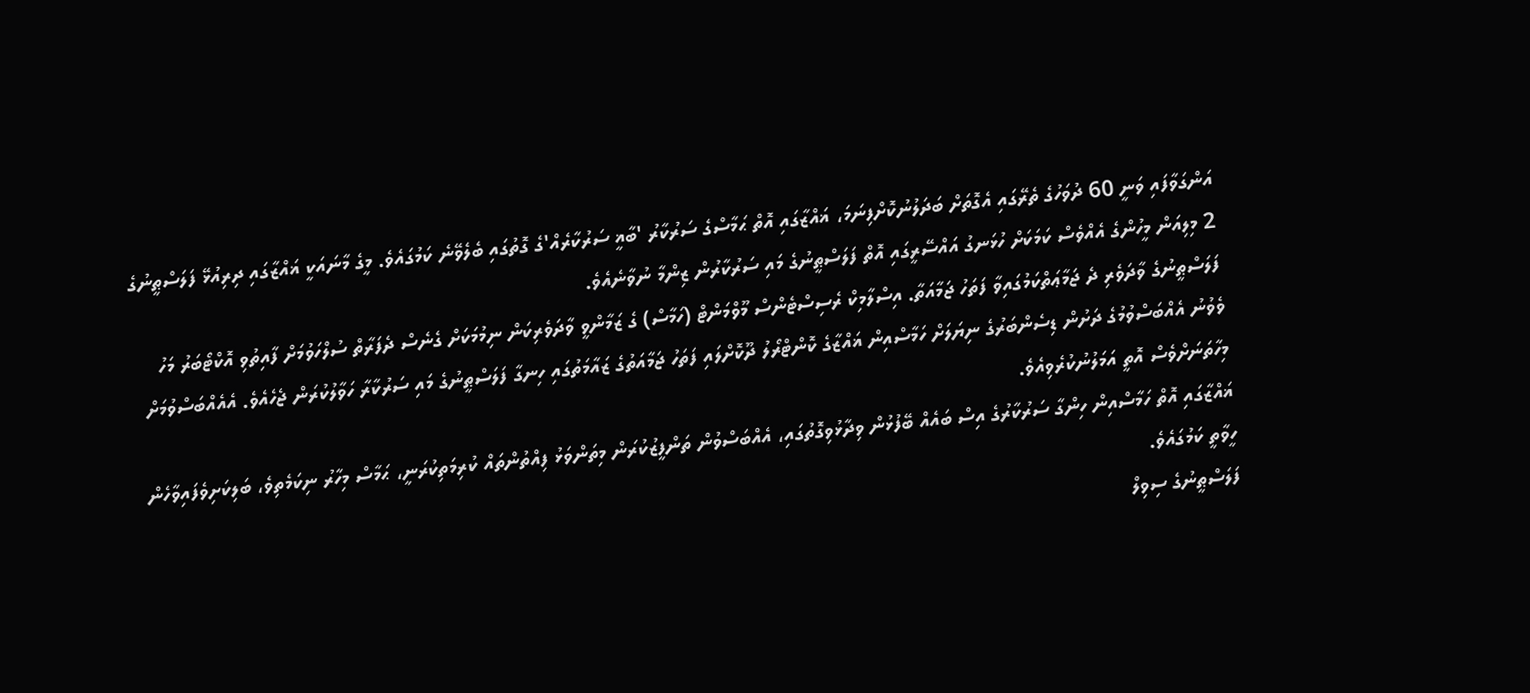އަންގަވާފައި ވަނީ 60 ދުވަހުގެ ތެރޭގައި އެގޮތަށް ބަދަލުނުކޮށްފިނަމަ، ޣައްޒާގައި އޮތް ޙަމާސްގެ ސަރުކާރު 'ބާޣީ ސަރުކާރެއް'ގެ ގޮތުގައި ބެލެވޭނެ ކަމުގައެވެ. މީގެ މާނައަކީ ޣައްޒާގައި ދިރިއުޅޭ ފަލަސްޠީނުގެ 2 މިލިއަން މީހުންގެ އެއްވެސް ކަމަކަށް ހުޅަނގު އައްސޭރީގައި އޮތް ފަލަސްޠީނުގެ މައި ސަރުކާރުން ޒިންމާ ނުވާނެއެވެ.
ފަލަސްޠީނުގެ ވާދަވެރި ދެ ޖަމާޢަތްކަމުގައިވާ ފަތަހު ޖަމާއަތާ. އިސްލާމިކް ރެސިސްޓެންސް މޫވްމަންޓް (ހަމާސް) ގެ ޒަމާންވީ ވާދަވެރިކަން ނިމުމަކަށް ގެނެސް ދެފަރާތް ސުލްހަވުމަށް ފާއިތުވި އޮކްޓޯބަރު މަހު ވެވުނު އެއްބަސްވުމުގެ ދަށުން ޑިސެންބަރުގެ ނިޔަލަށް ހަމާސްއިން ޣައްޒާގެ ކޮންޓްރޯލު ދޫކޮށްލައި ފަތަހު ޖަމާއަތުގެ ޒައާމަތުގައި ހިނގާ ފަލަސްޠީނުގެ މައި ސަރުކާރާ ހަވާލުކުރަން ޖެހެއެވެ. އެއެއްބަސްވުމަށް މިހާތަނަށްވެސް އޮތީ އަމަލުނުކުރެވިއެވެ.
ޣައްޒާގައި އޮތް ހަމާސްއިން ހިންގާ ސަރުކާރުގެ އިސް ބައެއް ބޭފުޅުން ވިދާޅުވިގޮތުގައި، އެއްބަސްވުން ތަންފީޒުކުރަން މިތަންވަޅު ފިއްތުންތައް ކުރިމަތިކުރަނީ، ޙަމާސް މިހާރު ނިކަމެތިވެ، ބަލިކަށިވެފައިވާހެން ހީވާތީ ކަމުގައެވެ.
ފަލަސްޠީނުގެ ސިވިލް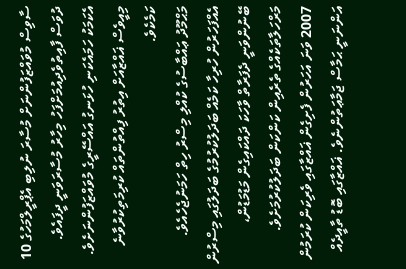ސާވިސް މުވައްޒަފުންނަށް މުސާރަ ނުލިބި އެޕްރީލްމަހުގެ 10 ދުވަސް ފާއިތުވެދިއުމަށްފަހު މިހާރު މުސާރަވަނީ ދީފައެވެ. އެކަމަކު ހަމައެކަނި ހުޅަނގު އައްސޭރީގެ މުވައްޒަފުންނަށެވެ. މިއީވެސް ޣައްޒާއަށް އިތުރު ފިއްތުންތައް ކުރިމަތިކުރުވާނެ ކަމެކެވެ.
މަޙްމޫދު ޢައްބާސުގެ ކުއްލި މިސްރު ހިތް ހަމަނުޖެހެއެވެ. އެއްފަހަރުން ހުރިހާ ކަމެއް ބަދަލުކުރުމުގެ ބަދަލުގައި މިސްރުން ބޭނުންވަނީ ދެފަރާތް ވާހަކަ ދައްކައިގެން މަޑުމަޑުން، މަރްހަލާތަކެއްގެ ތެރެއިން ކަންކަން ބަދަލުކުރުމަށެވެ.
2007 ވަނަ އަހަރުން ފެށިގެން ޣައްޒާގައި ވެރިކަން ކުރަމުން އަންނަނީ ޙަމާސް ޖަމާޢަތުންނެވެ. ޣައްޒާގައި ބޮޑު ތާއީދެއް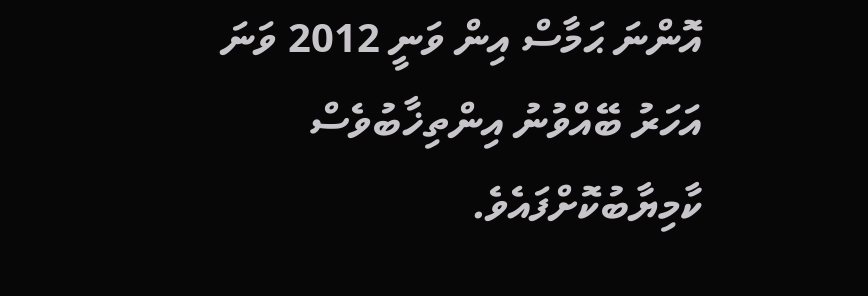އޮންނަ ޙަމާސް އިން ވަނީ 2012 ވަނަ އަހަރު ބޭއްވުނު އިންތިޚާބުވެސް ކާމިޔާބުކޮށްފައެވެ.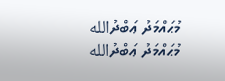މުޙައްމަދު ޢަބްދުالله
މުޙައްމަދު ޢަބްދުالله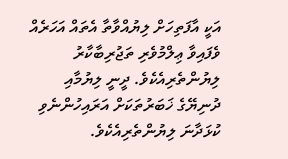އަކީ އާފަތިހަށް ލިޔުއްވާތާ އެތައް އަހަރެއް ވެފައިވާ ޢިލްމުވެރި ތަޖުރިބާކާރު ލިޔުންތެރިއެކެވެ. ދީނީ ލިޔުމާއި ދުނިޔޭގެ ޚަބަރުތަކަށް އަރައިހުންނެވި ކުޅަދާނަ ލިޔުންތެރިއެކެވެ.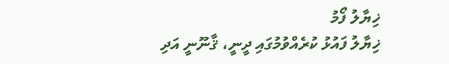ޚިޔާލު ފޯމު
ޚިޔާލު ފައުޅު ކުރެއްވުމުގައި ދީނީ، ޤާނޫނީ އަދި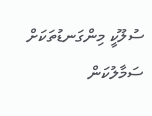ސުލޫކީ މިންގަނޑުތަކަށް ސަމާލުކަން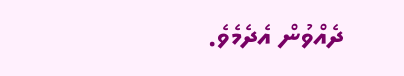ދެއްވުން އެދެމެވެ.